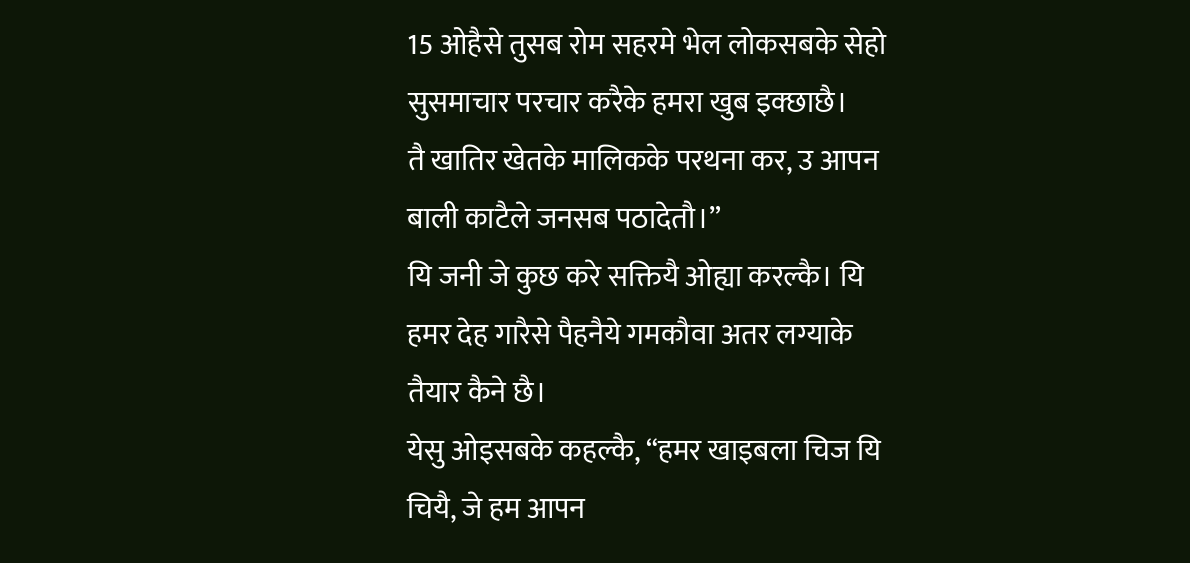15 ओहैसे तुसब रोम सहरमे भेल लोकसबके सेहो सुसमाचार परचार करैके हमरा खुब इक्छाछै।
तै खातिर खेतके मालिकके परथना कर, उ आपन बाली काटैले जनसब पठादेतौ।”
यि जनी जे कुछ करे सक्तियै ओह्या करल्कै। यि हमर देह गारैसे पैहनैये गमकौवा अतर लग्याके तैयार कैने छै।
येसु ओइसबके कहल्कै, “हमर खाइबला चिज यि चियै, जे हम आपन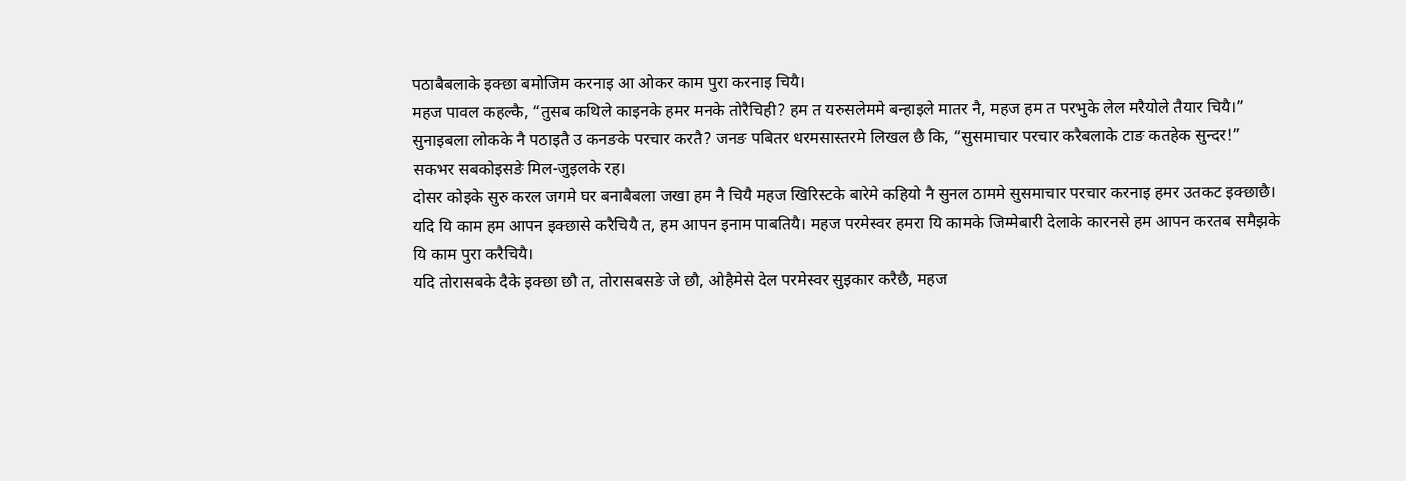पठाबैबलाके इक्छा बमोजिम करनाइ आ ओकर काम पुरा करनाइ चियै।
महज पावल कहल्कै, “तुसब कथिले काइनके हमर मनके तोरैचिही? हम त यरुसलेममे बन्हाइले मातर नै, महज हम त परभुके लेल मरैयोले तैयार चियै।”
सुनाइबला लोकके नै पठाइतै उ कनङके परचार करतै? जनङ पबितर धरमसास्तरमे लिखल छै कि, “सुसमाचार परचार करैबलाके टाङ कतहेक सुन्दर!”
सकभर सबकोइसङे मिल-जुइलके रह।
दोसर कोइके सुरु करल जगमे घर बनाबैबला जखा हम नै चियै महज खिरिस्टके बारेमे कहियो नै सुनल ठाममे सुसमाचार परचार करनाइ हमर उतकट इक्छाछै।
यदि यि काम हम आपन इक्छासे करैचियै त, हम आपन इनाम पाबतियै। महज परमेस्वर हमरा यि कामके जिम्मेबारी देलाके कारनसे हम आपन करतब समैझके यि काम पुरा करैचियै।
यदि तोरासबके दैके इक्छा छौ त, तोरासबसङे जे छौ, ओहैमेसे देल परमेस्वर सुइकार करैछै, महज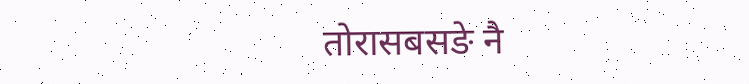तोरासबसङे नै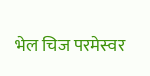भेल चिज परमेस्वर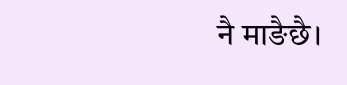नै माङैछै।